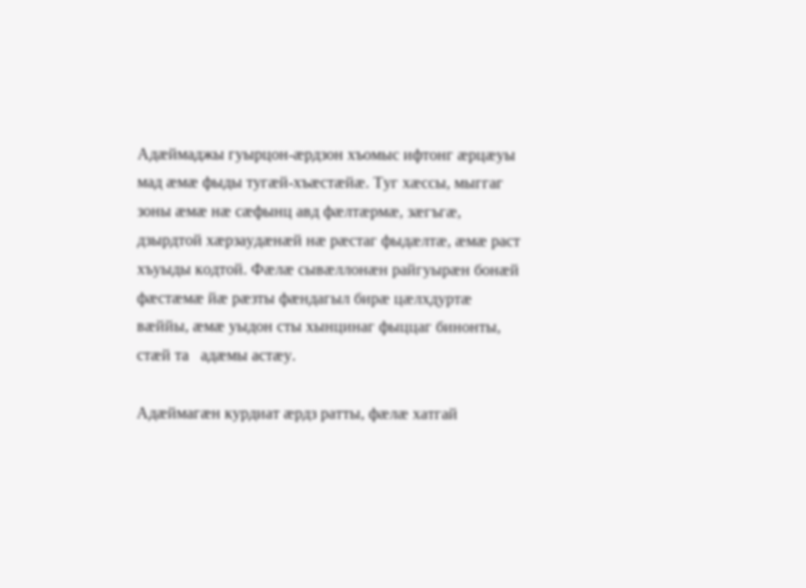Адæймаджы гуырцон-æрдзон хъомыс ифтонг æрцæуы мад æмæ фыды тугæй-хъæстæйæ. Туг хæссы, мыггаг зоны æмæ нæ сæфынц авд фæлтæрмæ, зæгъгæ, дзырдтой хæрзаудæнæй нæ рæстаг фыдæлтæ, æмæ раст хъуыды кодтой. Фæлæ сывæллонæн райгуырæн бонæй фæстæмæ йæ рæзты фæндагыл бирæ цæлхдуртæ вæййы, æмæ уыдон сты хынцинаг фыццаг бинонты, стæй та   адæмы астæу.

Адæймагæн курдиат æрдз ратты, фæлæ хатгай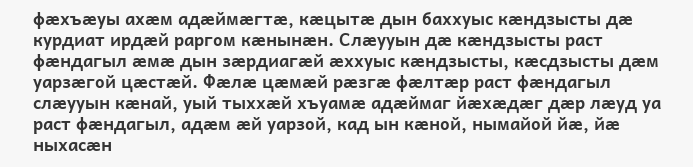фæхъæуы ахæм адæймæгтæ, кæцытæ дын баххуыс кæндзысты дæ курдиат ирдæй раргом кæнынæн. Слæууын дæ кæндзысты раст фæндагыл æмæ дын зæрдиагæй æххуыс кæндзысты, кæсдзысты дæм уарзæгой цæстæй. Фæлæ цæмæй рæзгæ фæлтæр раст фæндагыл слæууын кæнай, уый тыххæй хъуамæ адæймаг йæхæдæг дæр лæуд уа раст фæндагыл, адæм æй уарзой, кад ын кæной, нымайой йæ, йæ ныхасæн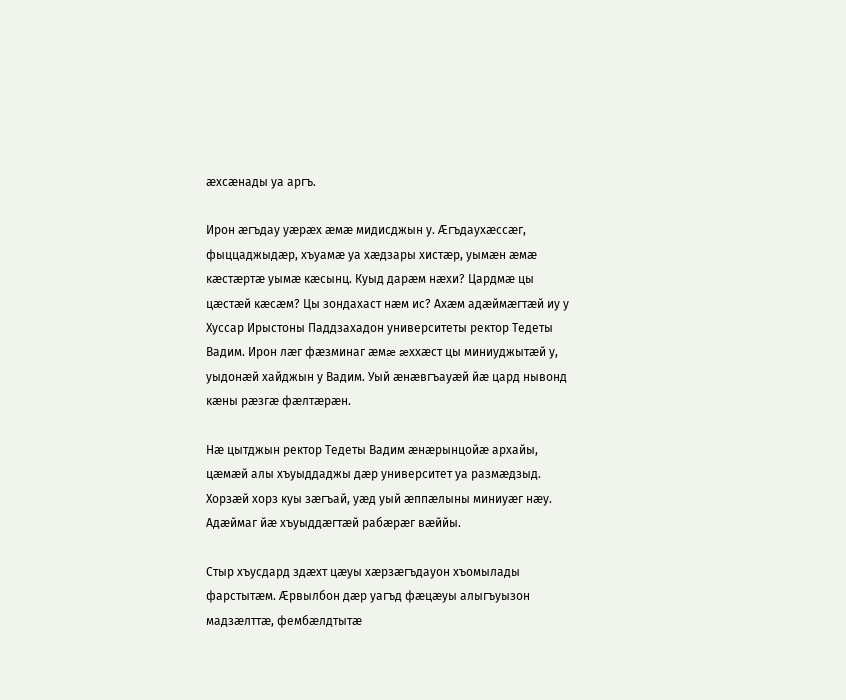æхсæнады уа аргъ.

Ирон æгъдау уæрæх æмæ мидисджын у. Æгъдаухæссæг, фыццаджыдæр, хъуамæ уа хæдзары хистæр, уымæн æмæ кæстæртæ уымæ кæсынц. Куыд дарæм нæхи? Цардмæ цы цæстæй кæсæм? Цы зондахаст нæм ис? Ахæм адæймæгтæй иу у Хуссар Ирыстоны Паддзахадон университеты ректор Тедеты Вадим. Ирон лæг фæзминаг æмæ æххæст цы миниуджытæй у, уыдонæй хайджын у Вадим. Уый æнæвгъауæй йæ цард нывонд кæны рæзгæ фæлтæрæн.

Нæ цытджын ректор Тедеты Вадим æнæрынцойæ архайы, цæмæй алы хъуыддаджы дæр университет уа размæдзыд. Хорзæй хорз куы зæгъай, уæд уый æппæлыны миниуæг нæу. Адæймаг йæ хъуыддæгтæй рабæрæг вæййы.

Стыр хъусдард здæхт цæуы хæрзæгъдауон хъомылады фарстытæм. Æрвылбон дæр уагъд фæцæуы алыгъуызон мадзæлттæ, фембæлдтытæ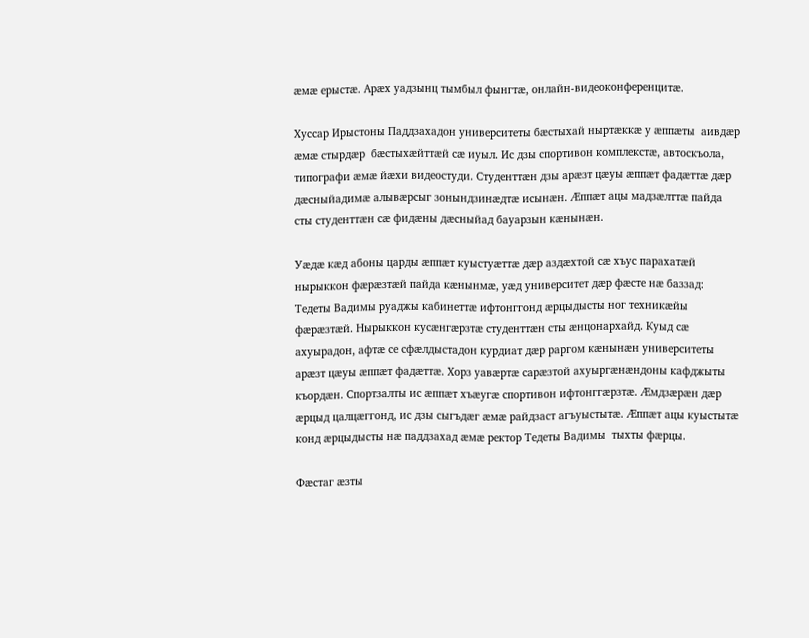æмæ ерыстæ. Арæх уадзынц тымбыл фынгтæ, онлайн-видеоконференцитæ.

Хуссар Ирыстоны Паддзахадон университеты бæстыхай ныртæккæ у æппæты  аивдæр æмæ стырдæр  бæстыхæйттæй сæ иуыл. Ис дзы спортивон комплекстæ, автоскъола, типографи æмæ йæхи видеостуди. Студенттæн дзы арæзт цæуы æппæт фадæттæ дæр дæсныйадимæ алывæрсыг зонындзинæдтæ исынæн. Æппæт ацы мадзæлттæ пайда сты студенттæн сæ фидæны дæсныйад бауарзын кæнынæн.

Уæдæ кæд абоны царды æппæт куыстуæттæ дæр аздæхтой сæ хъус парахатæй нырыккон фæрæзтæй пайда кæнынмæ, уæд университет дæр фæсте нæ баззад: Тедеты Вадимы руаджы кабинеттæ ифтонггонд æрцыдысты ног техникæйы фæрæзтæй. Нырыккон кусæнгæрзтæ студенттæн сты æнцонархайд. Куыд сæ ахуырадон, афтæ се сфæлдыстадон курдиат дæр раргом кæнынæн университеты арæзт цæуы æппæт фадæттæ. Хорз уавæртæ сарæзтой ахуыргæнæндоны кафджыты къордæн. Спортзалты ис æппæт хъæугæ спортивон ифтонггæрзтæ. Æмдзæрæн дæр æрцыд цалцæггонд, ис дзы сыгъдæг æмæ райдзаст агъуыстытæ. Æппæт ацы куыстытæ конд æрцыдысты нæ паддзахад æмæ ректор Тедеты Вадимы  тыхты фæрцы.

Фӕстаг ӕзты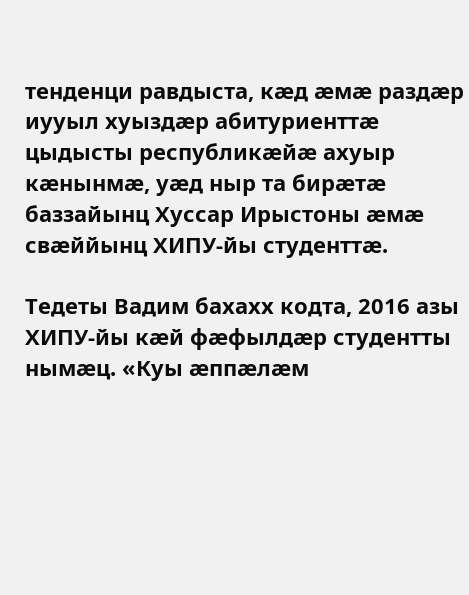тенденци равдыста, кӕд ӕмӕ раздӕр иууыл хуыздӕр абитуриенттӕ цыдысты республикӕйӕ ахуыр кӕнынмӕ, уӕд ныр та бирӕтӕ баззайынц Хуссар Ирыстоны ӕмӕ свӕййынц ХИПУ-йы студенттӕ.

Тедеты Вадим бахахх кодта, 2016 азы ХИПУ-йы кӕй фӕфылдӕр студентты нымӕц. «Куы ӕппӕлӕм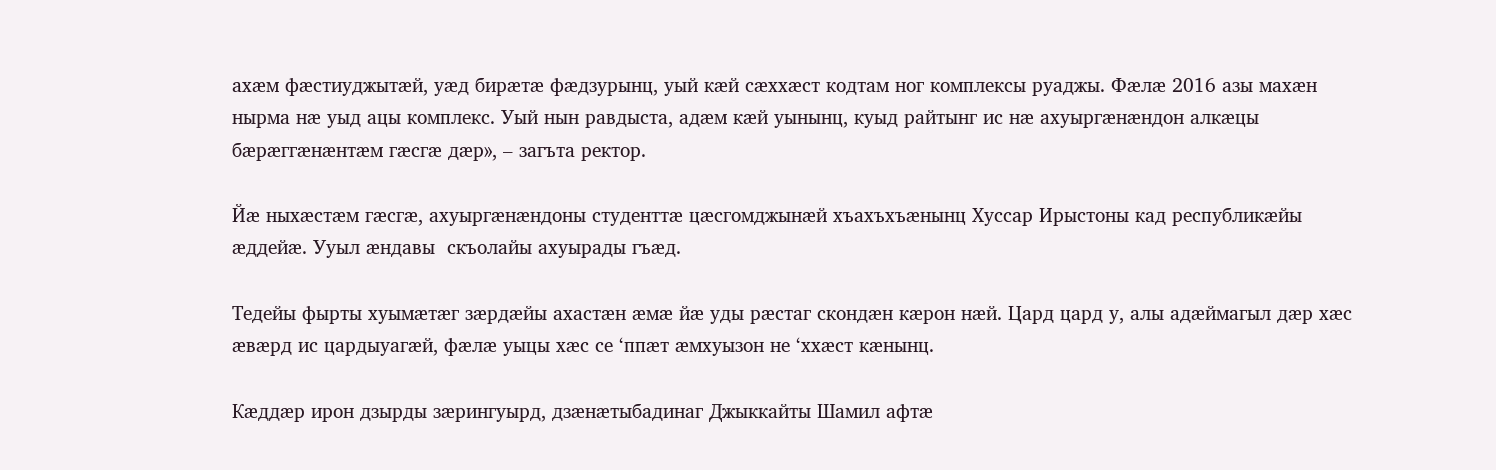ахӕм фӕстиуджытӕй, уӕд бирӕтӕ фӕдзурынц, уый кӕй сӕххӕст кодтам ног комплексы руаджы. Фӕлӕ 2016 азы махӕн нырма нӕ уыд ацы комплекс. Уый нын равдыста, адӕм кӕй уынынц, куыд райтынг ис нӕ ахуыргӕнӕндон алкӕцы бӕрӕггӕнӕнтӕм гӕсгӕ дӕр», – загъта ректор.

Йӕ ныхӕстӕм гӕсгӕ, ахуыргӕнӕндоны студенттӕ цӕсгомджынӕй хъахъхъӕнынц Хуссар Ирыстоны кад республикӕйы ӕддейӕ. Ууыл ӕндавы  скъолайы ахуырады гъӕд.

Тедейы фырты хуымæтæг зæрдæйы ахастæн æмæ йæ уды рæстаг скондæн кæрон нæй. Цард цард у, алы адæймагыл дæр хæс æвæрд ис цардыуагæй, фæлæ уыцы хæс се ‘ппæт æмхуызон не ‘ххæст кæнынц.

Кæддæр ирон дзырды зæрингуырд, дзæнæтыбадинаг Джыккайты Шамил афтæ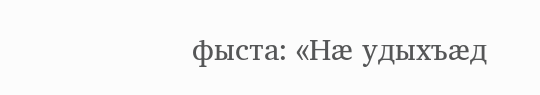фыста: «Нæ удыхъæд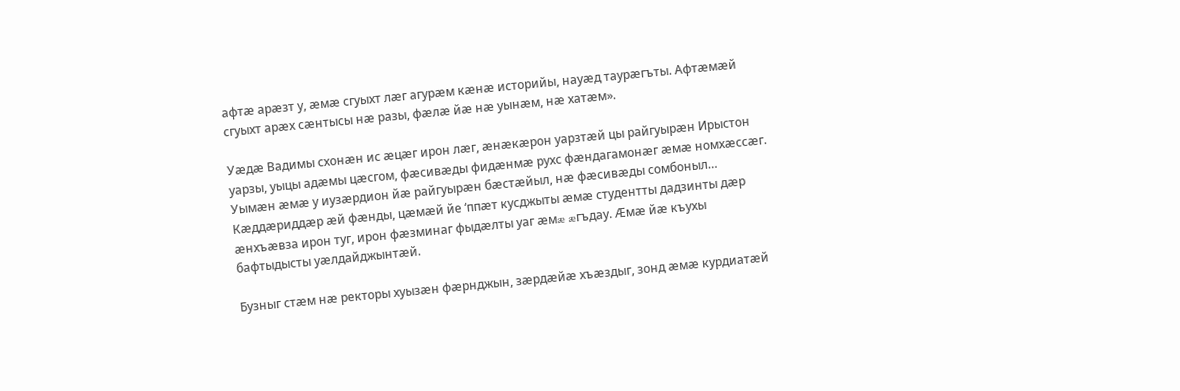афтæ арæзт у, æмæ сгуыхт лæг агурæм кæнæ историйы, науæд таурæгъты. Афтæмæй сгуыхт арæх сæнтысы нæ разы, фæлæ йæ нæ уынæм, нæ хатæм».

Уæдæ Вадимы схонæн ис æцæг ирон лæг, æнæкæрон уарзтæй цы райгуырæн Ирыстон уарзы, уыцы адæмы цæсгом, фæсивæды фидæнмæ рухс фæндагамонæг æмæ номхæссæг. Уымæн æмæ у иузæрдион йæ райгуырæн бæстæйыл, нæ фæсивæды сомбоныл… Кæддæриддæр æй фæнды, цæмæй йе ‘ппæт кусджыты æмæ студентты дадзинты дæр æнхъæвза ирон туг, ирон фæзминаг фыдæлты уаг æмæ æгъдау. Æмæ йæ къухы бафтыдысты уæлдайджынтæй.

Бузныг стæм нæ ректоры хуызæн фæрнджын, зæрдæйæ хъæздыг, зонд æмæ курдиатæй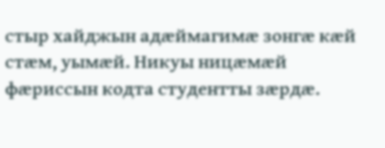стыр хайджын адæймагимæ зонгæ кæй стæм, уымæй. Никуы ницæмæй фæриссын кодта студентты зæрдæ.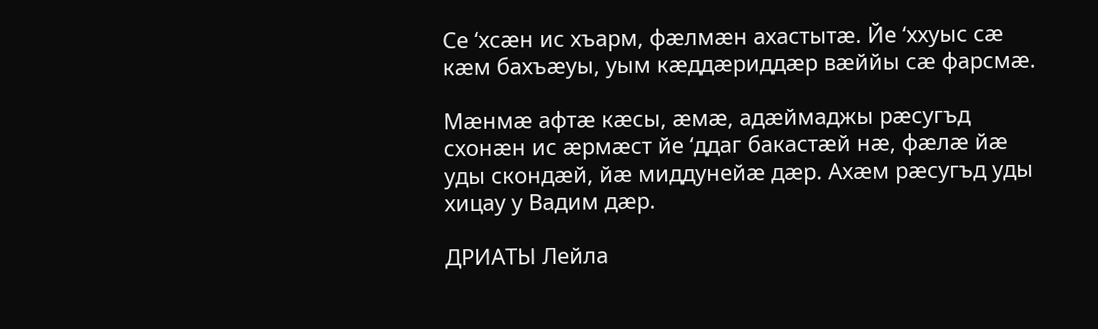Се ‘хсæн ис хъарм, фæлмæн ахастытæ. Йе ‘ххуыс сæ кæм бахъæуы, уым кæддæриддæр вæййы сæ фарсмæ.

Мæнмæ афтæ кæсы, æмæ, адæймаджы рæсугъд схонæн ис æрмæст йе ‘ддаг бакастæй нæ, фæлæ йæ уды скондæй, йæ миддунейæ дæр. Ахæм рæсугъд уды хицау у Вадим дæр.

ДРИАТЫ Лейла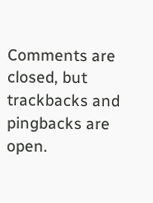Comments are closed, but trackbacks and pingbacks are open.